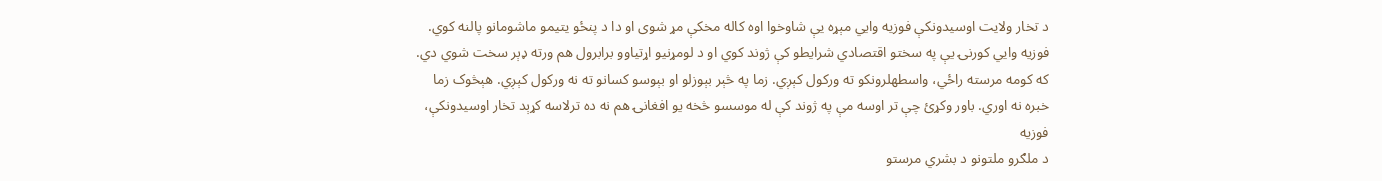د تخار ولایت اوسیدونکې فوزیه وايي مېړه یې شاوخوا اوه کاله مخکې مړ شوی او دا د پنځو یتیمو ماشومانو پالنه کوي.
فوزیه وايي کورنۍ یې په سختو اقتصادي شرایطو کې ژوند کوي او د لومړنیو اړتیاوو برابرول هم ورته ډېر سخت شوي دي.
که کومه مرسته راځي، واسطهلرونکو ته ورکول کېږي. زما په څېر بېوزلو او بېوسو کسانو ته نه ورکول کېږي. هېڅوک زما خبره نه اوري. باور وکړئ چې تر اوسه مې په ژوند کې له موسسو څخه یو افغانۍ هم نه ده ترلاسه کړېد تخار اوسیدونکې، فوزیه
د ملګرو ملتونو د بشري مرستو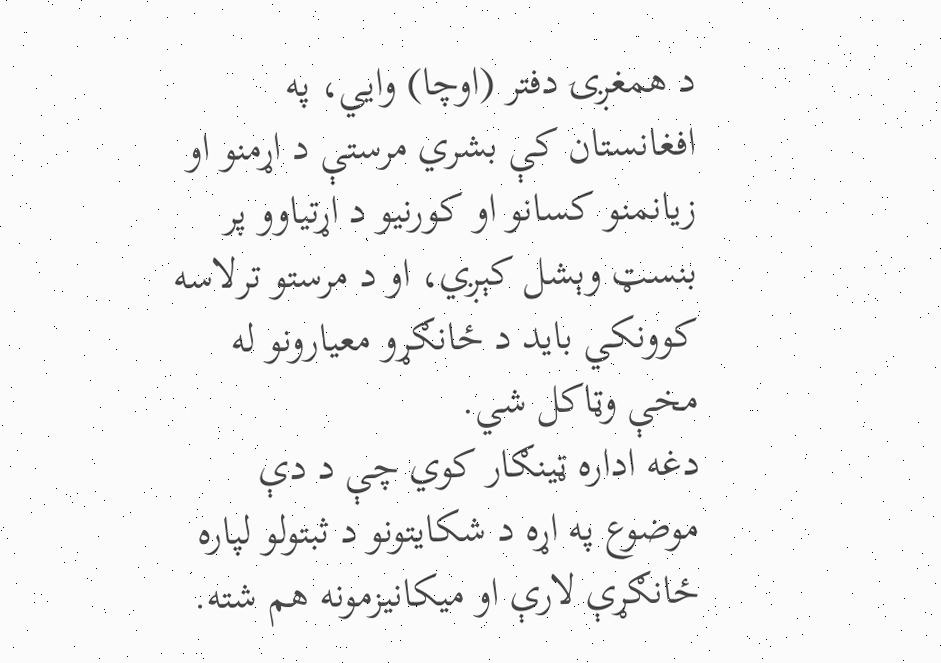د همغږۍ دفتر (اوچا) وايي، په افغانستان کې بشري مرستې د اړمنو او زیانمنو کسانو او کورنیو د اړتیاوو پر بنسټ وېشل کېږي، او د مرستو ترلاسه کوونکي باید د ځانګړو معیارونو له مخې وټاکل شي.
دغه اداره ټینګار کوي چې د دې موضوع په اړه د شکایتونو د ثبتولو لپاره ځانګړې لارې او میکانیزمونه هم شته.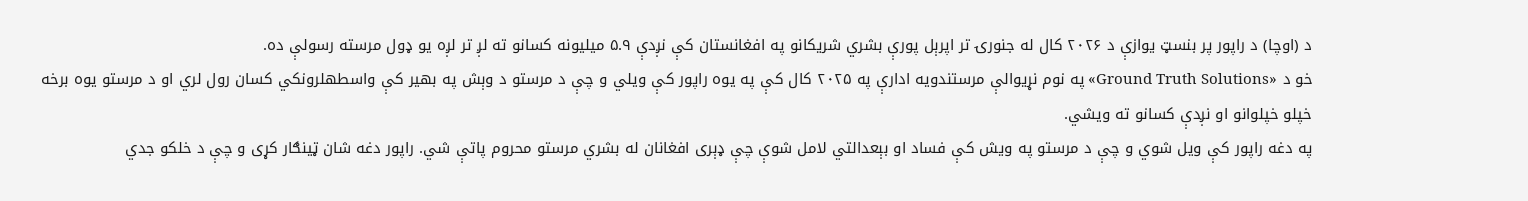د (اوچا) د راپور پر بنسټ یوازې د ۲۰۲۶ کال له جنورۍ تر اپرېل پورې بشري شریکانو په افغانستان کې نږدې ۵.۹ میلیونه کسانو ته لږ تر لږه یو ډول مرسته رسولې ده.
خو د «Ground Truth Solutions» په نوم نړیوالې مرستندویه ادارې په ۲۰۲۵ کال کې په یوه راپور کې ویلي و چې د مرستو د وېش په بهیر کې واسطهلرونکي کسان رول لري او د مرستو یوه برخه خپلو خپلوانو او نږدې کسانو ته ویشي.
په دغه راپور کې ویل شوي و چې د مرستو په ویش کې فساد او بېعدالتي لامل شوې چې ډېری افغانان له بشري مرستو محروم پاتې شي. راپور دغه شان ټینګار کړی و چې د خلکو جدي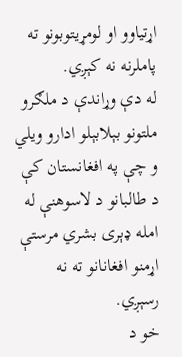اړتیاوو او لومړیتوبونو ته پاملرنه نه کېږي.
له دې وړاندې د ملګرو ملتونو بېلابېلو ادارو ویلي و چې په افغانستان کې د طالبانو د لاسوهنې له امله ډېری بشري مرستې اړمنو افغانانو ته نه رسېږي.
خو د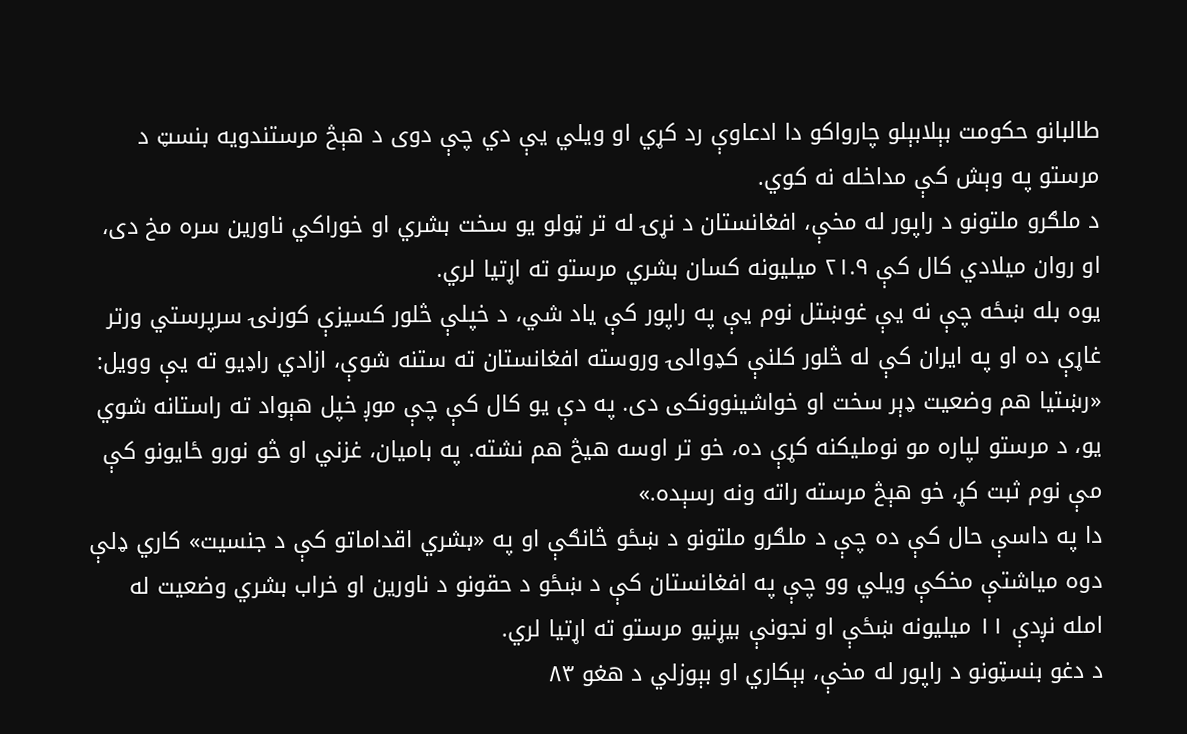طالبانو حکومت بېلابېلو چارواکو دا ادعاوې رد کړي او ویلي یې دي چې دوی د هېڅ مرستندویه بنسټ د مرستو په وېش کې مداخله نه کوي.
د ملګرو ملتونو د راپور له مخې، افغانستان د نړۍ له تر ټولو یو سخت بشري او خوراکي ناورین سره مخ دی، او روان میلادي کال کې ۲۱.۹ میلیونه کسان بشري مرستو ته اړتیا لري.
یوه بله ښځه چې نه یې غوښتل نوم یې په راپور کې یاد شي، د خپلې څلور کسیزې کورنۍ سرپرستي ورتر غاړې ده او په ایران کې له څلور کلنې کډوالۍ وروسته افغانستان ته ستنه شوې، ازادي راډیو ته یې وویل:
«رښتیا هم وضعیت ډېر سخت او خواشینوونکی دی. په دې یو کال کې چې موږ خپل هېواد ته راستانه شوي یو، د مرستو لپاره مو نوملیکنه کړې ده، خو تر اوسه هیڅ هم نشته. په بامیان، غزني او څو نورو ځایونو کې مې نوم ثبت کړ، خو هېڅ مرسته راته ونه رسېده.»
دا په داسې حال کې ده چې د ملګرو ملتونو د ښځو څانګې او په «بشري اقداماتو کې د جنسیت» کاري ډلې دوه میاشتې مخکې ویلي وو چې په افغانستان کې د ښځو د حقونو د ناورین او خراب بشري وضعیت له امله نږدې ۱۱ میلیونه ښځې او نجونې بیړنیو مرستو ته اړتیا لري.
د دغو بنسټونو د راپور له مخې، بېکاري او بېوزلي د هغو ۸۳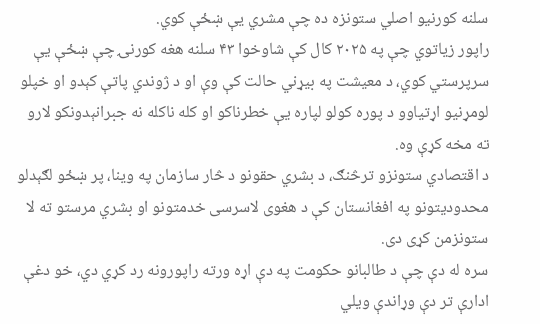سلنه کورنیو اصلي ستونزه ده چې مشري یې ښځې کوي.
راپور زیاتوي چې په ۲۰۲۵ کال کې شاوخوا ۴۳ سلنه هغه کورنۍ چې ښځې یې سرپرستي کوي، د معیشت په بیړني حالت کې وې او د ژوندي پاتې کېدو او خپلو لومړنیو اړتیاوو د پوره کولو لپاره یې خطرناکو او کله ناکله نه جبرانېدونکو لارو ته مخه کړې وه.
د اقتصادي ستونزو ترڅنګ، د بشري حقونو د څار سازمان په وینا، پر ښځو لګېدلو محدودیتونو په افغانستان کې د هغوی لاسرسی خدمتونو او بشري مرستو ته لا ستونزمن کړی دی.
سره له دې چې د طالبانو حکومت په دې اړه ورته راپورونه رد کړي دي، خو دغې ادارې تر دې وړاندې ویلي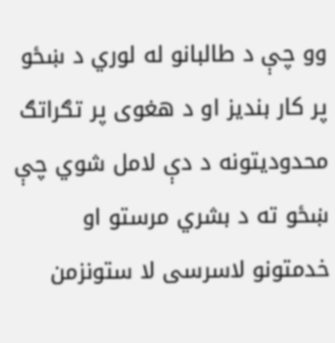وو چې د طالبانو له لوري د ښځو پر کار بندیز او د هغوی پر تګراتګ محدودیتونه د دې لامل شوي چې ښځو ته د بشري مرستو او خدمتونو لاسرسی لا ستونزمن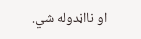او نااڼدوله شي.